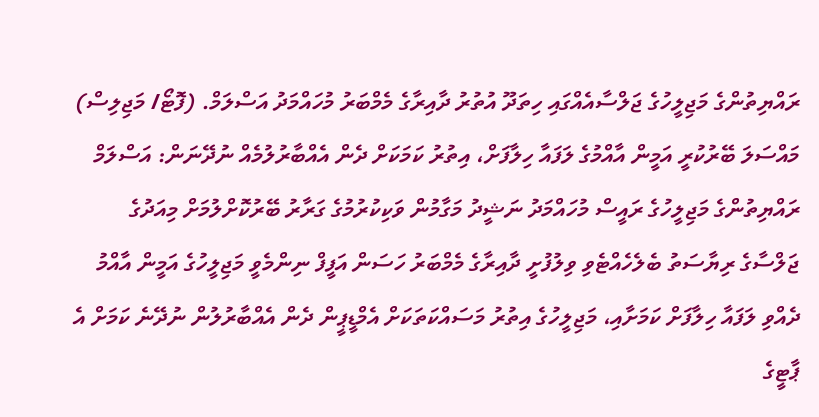ރައްޔިތުންގެ މަޖިލީހުގެ ޖަލްސާއެއްގައި ހިތަދޫ އުތުރު ދާއިރާގެ މެމްބަރު މުހައްމަދު އަސްލަމް. (ފޮޓޯ/ މަޖިލިސް)
މައްސަލަ ބޭރުކުރީ އަމީން އާއްމުގެ ލަފައާ ހިލާފަށް، އިތުރު ކަމަކަށް ދެން އެއްބާރުލުމެއް ނުދޭނަން: އަސްލަމް
ރައްޔިތުންގެ މަޖިލީހުގެ ރައީސް މުހައްމަދު ނަޝީދު މަގާމުން ވަކިކުރުމުގެ ގަރާރު ބޭރުކޮށްލުމަށް މިއަދުގެ ޖަލްސާގެ ރިޔާސަތު ބެލެހެއްޓެވި ވިލުފުށީ ދާއިރާގެ މެމްބަރު ހަސަން އަފީފް ނިންމެވީ މަޖިލީހުގެ އަމީން އާއްމު ދެއްވި ލަފައާ ހިލާފަށް ކަމަށާއި، މަޖިލީހުގެ އިތުރު މަސައްކަތަކަށް އެމްޑީޕީން ދެން އެއްބާރުލުން ނުދޭނެ ކަމަށް އެ ޕާޓީގެ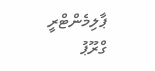ޕާލިމެންޓްރީ ގްރޫޕު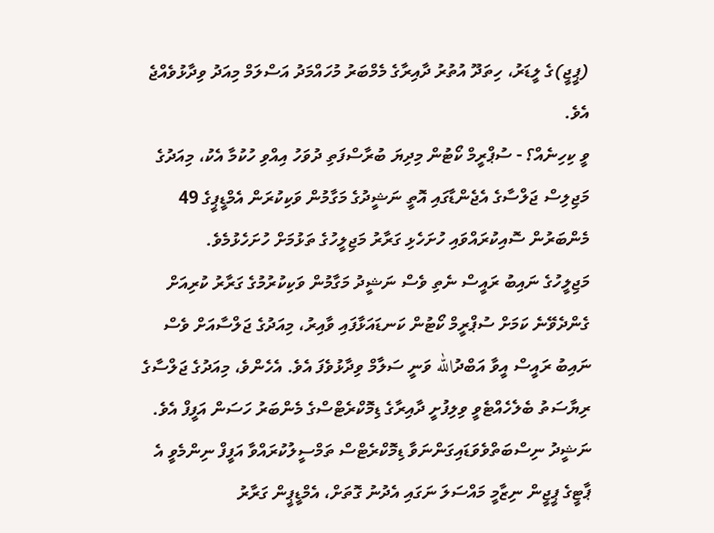(ޕީޖީ)ގެ ލީޑަރު، ހިތަދޫ އުތުރު ދާއިރާގެ މެމްބަރު މުހައްމަދު އަސްލަމް މިއަދު ވިދާޅުވެއްޖެ އެވެ.
ވީ ކިހިނެއް؟ - ސުޕްރީމް ކޯޓުން މިދިޔަ ބުރާސްފަތި ދުވަހު އިއްވި ހުކުމާ އެކު، މިއަދުގެ މަޖިލިސް ޖަލްސާގެ އެޖެންޑާގައި އޮތީ ނަޝީދުގެ މަގާމުން ވަކިކުރަން އެމްޑީޕީގެ 49 މެންބަރުން ސޮއިކުރައްވައި ހުށަހެޅި ގަރާރު މަޖިލީހުގެ ތަޅުމަށް ހުށަހެޅުމެވެ.
މަޖިލީހުގެ ނައިބު ރައީސް ނެތި ވެސް ނަޝީދު މަގާމުން ވަކިކުރުމުގެ ގަރާރު ކުރިއަށް ގެންދެވޭނެ ކަމަށް ސުޕްރީމް ކޯޓުން ކަނޑައަޅާފައި ވާއިރު، މިއަދުގެ ޖަލްސާއަށް ވެސް ނައިބު ރައީސް އީވާ އަބްދުالله ވަނީ ސަލާމް ވިދާޅުވެފަ އެވެ. އެހެންވެ، މިއަދުގެ ޖަލްސާގެ ރިޔާސަތު ބެލެހެއްޓެވީ ވިލިފުށީ ދާއިރާގެ ޑިމޮކްރެޓްސްގެ މެންބަރު ހަސަން އަފީފް އެވެ.
ނަޝީދު ނިސްބަތްވެވަޑައިގަންނަވާ ޑިމޮކްރެޓްސް ތަމްސީލުކުރައްވާ އަފީފް ނިންމެވީ އެ ޕާޓީގެ ޕީޖީން ނިޒާމީ މައްސަލަ ނަގައި އެދުނު ގޮތަށް، އެމްޑީޕީން ގަރާރު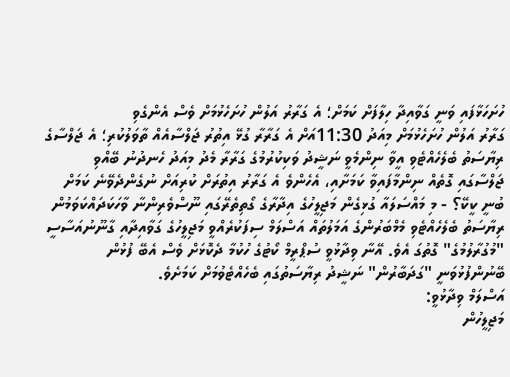ހުށަހަޅާފައި ވަނީ ގަވާއިދާ ހިލާފަށް ކަމަށް؛ އެ ގަރާރު އަލުން ހުށަހެޅުމަށް ވެސް އެންގެވި
ގަރާރު އަލުން ހުށަހެޅުމަށް މިއަދު 11:30އަށް އެ ގަރާރާ ގުޅޭ އިތުރު ޖަލްސާއެއް ތާވަލުކުރި؛ އެ ޖަލްސާގެ ރިޔާސަތު ބެލެހެއްޓެވި އީވާ ނިންމެވީ ނަޝީދު ވަކިކުރުމުގެ ގަރާރާ މެދު މިއަދު ހެނދުނު ބޭއްވި ޖަލްސާގައި ގޮތެއް ނިންމާފައިވާ ކަމަށާއި، އެހެންވެ އެ ގަރާރު އިތުރަށް ކުރިއަށް ނުގެންދެވޭނެ ކަމަށް
ބުނީ ކީކޭ؟ - މި މައްސަލައާ ގުޅިގެން މަޖިލީހުގެ އިދާރާގެ ގޯތިތެރޭގައި ނޫސްވެރިންނާ ވާހަކަދައްކަވަމުން ރިޔާސަތު ބެލެހެއްޓެވި މެމްބަރުންގެ އަމަލުތައް އަސްލަމް ސިފަކުރެއްވީ މަޖިލީހުގެ ގަވާއިދާއި ގާނޫނުއަސާސީ "މުގުރާލުމުގެ" ގޮތުގަ އެވެ. އޭނާ ވިދާޅުވީ ސުޕްރީމް ކޯޓުގެ ހުކުމާ ދެކޮޅަށް ވެސް އެބޭ ފުޅުން ބޭނުންފުޅުވަނީ "ގަދަބާރުން" ނަޝީދު ރިޔާސަތުގައި ބެހެއްޓެވުމަށް ކަމަށެވެ.
އަސްލަމް ވިދާޅުވީ:
މަޖިލީހުން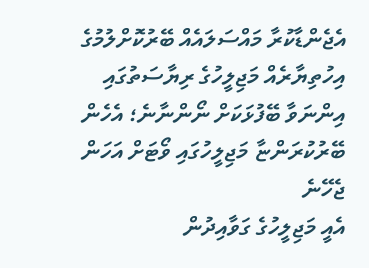އެޖެންޑާކުރާ މައްސަލައެއް ބޭރުކޮށްލުމުގެ އިހުތިޔާރެއް މަޖިލީހުގެ ރިޔާސަތުގައި އިންނަވާ ބޭފުޅަކަށް ނޯންނާނެ؛ އެހެން ބޭރުކުރަންޏާ މަޖިލީހުގައި ވޯޓަށް އަހަން ޖެހޭނެ
އެއީ މަޖިލީހުގެ ގަވާއިދުން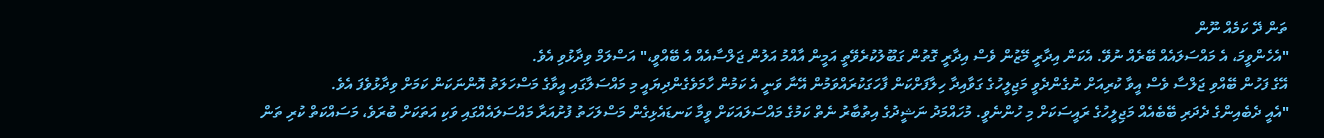ތަން ދޭ ކަމެއް ނޫން
"އެހެންވީމަ، އެ މައްސަލައެއް ބޭރެއް ނުވޭ. އެކަން އިދާރީ މޭޒުން ވެސް އިދާރީ ގޮތުން ގަބޫލުކުރެވޭތީ އަމީން އާއްމު އަލުން ޖަލްސާއެއް އެ ބޭއްވީ،" އަސްލަމް ވިދާޅުވި އެވެ.
އޭގެ ފަހުން ބޭއްވި ޖަލްސާ ވެސް އީވާ ކުރިއަށް ނުގެންދެވީ މަޖިލީހުގެ ގަވާއިދާ ހިލާފަށްކަން ފާހަގަކުރައްވަމުން އޭނާ ވަނީ އެ ކަމުން ހާމަވެގެންދިޔައީ މި މައްސަލާގައި އީވާގެ މަސްހަލަތު އޮންނަކަން ކަމަށް ވިދާޅުވެފަ އެވެ.
"އެއީ ދެބެއިންގެ ދެދަރި ބޭބެއެއް މަޖިލީހުގެ ރައީސަކަށް މި ހުންނެވީ. މުހައްމަދު ނަޝީދުގެ އިތުބާރު ނެތް ކަމުގެ މައްސަލައަކަށް ވީމާ ކަނޑައެޅިގެން މަސްލަހަތު ފުށުއަރާ މައްސަލައެއްގައި ވަކި އަތަކަށް ބުރަވެ، މަސައްކަތް ކުރި ތަން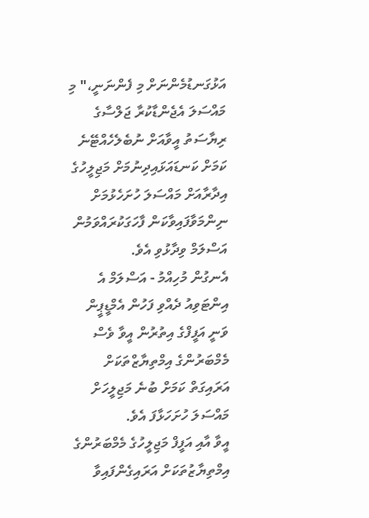އަޅުގަނޑުމެންނަށް މި ފެންނަނީ،" މި މައްސަލަ އެޖެންޑާކުރާ ޖަލްސާގެ ރިޔާސަތު އީވާއަށް ނުބެލެހެއްޓޭނެ ކަމަށް ކަނޑައަޅައިދިނުމަށް މަޖިލީހުގެ އިދާރާއަށް މައްސަލަ ހުށަހެޅުމަށް ނިންމަވާފައިވާކަން ފާހަގަކުރައްވަމުން އަސްލަމް ވިދާޅުވި އެވެ.
އެނގުން މުހިއްމު - އަސްލަމް އެ އިންޓަވިއު ދެއްވި ފަހުން އެމްޑީޕީން ވަނީ އަފީފްގެ އިތުރުން އީވާ ވެސް މެމްބަރުންގެ އިމްތިޔާޒްތަކަށް އަރައިގަތް ކަމަށް ބުނެ މަޖިލީހަށް މައްސަލަ ހުށަހަޅާފަ އެވެ.
އީވާ އާއި އަފީފް މަޖިލީހުގެ މެމްބަރުންގެ އިމްތިޔާޒުތަކަށް އަރައިގެންފައިވާ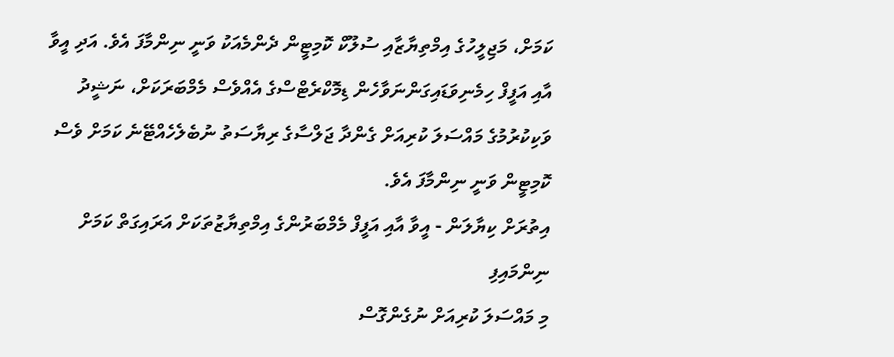ކަމަށް، މަޖިލީހުގެ އިމްތިޔާޒާއި ސުލޫކް ކޮމިޓީން ދެންމެއަކު ވަނީ ނިންމާފަ އެވެ. އަދި އީވާ އާއި އަފީފް ހިމެނިވަޑައިގަންނަވާހެން ޑިމޮކްރެޓްސްގެ އެއްވެސް މެމްބަރަކަށް، ނަޝީދު ވަކިކުރުމުގެ މައްސަލަ ކުރިއަށް ގެންދާ ޖަލްސާގެ ރިޔާސަތު ނުބެލެހެއްޓޭނެ ކަމަށް ވެސް ކޮމިޓީން ވަނީ ނިންމާފަ އެވެ.
އިތުރަށް ކިޔާލަން - އީވާ އާއި އަފީފް މެމްބަރުންގެ އިމްތިޔާޒުތަކަށް އަރައިގަތް ކަމަށް ނިންމައިފި
މި މައްސަލަ ކުރިއަށް ނުގެންގޮސް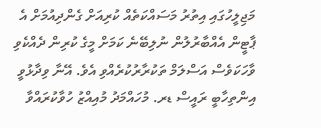މަޖިލީހުގައި އިތުރު މަސައްކަތެއް ކުރިއަށް ގެންދިއުމަށް އެ ޕާޓީން އެއްބާރުލުން ނުލިބޭނެ ކަމަށް މީގެ ކުރިން ދެއްކެވި ވާހަކަވެސް އަސްލަމް ތަކުރާރުކުރެއްވި އެވެ. އޭނާ ވިދާޅުވީ އިންތިހާބީ ރައީސް ޑރ. މުހައްމަދު މުއިއްޒު ހުވާކުރައްވާ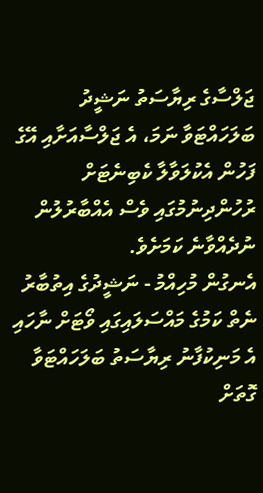ޖަލްސާގެ ރިޔާސަތު ނަޝީދު ބަލަހައްޓަވާ ނަމަ، އެ ޖަލްސާއަށާއި އޭގެ ފަހުން އެކުލަވާލާ ކެބިނެޓަށް ރުހުންދިނުމުގައި ވެސް އެއްބާރުލުން ނުދެއްވާނެ ކަމަށެވެ.
އެނގުން މުހިއްމު - ނަޝީދުގެ އިތުބާރު ނެތް ކަމުގެ މައްސަލައިގައި ވޯޓަށް ނާހައި އެ މަނިކުފާނު ރިޔާސަތު ބަލަހައްޓަވާ ގޮތަށް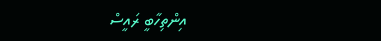އިންތިހާބީ ރައީސް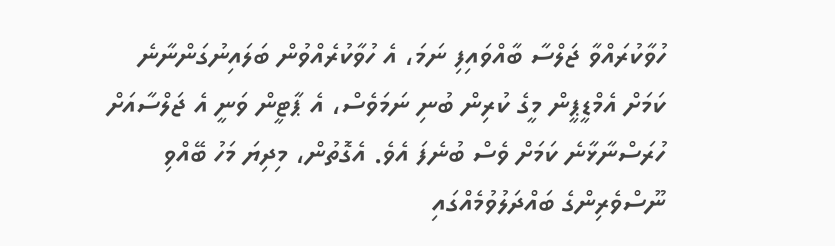ހުވާކުރައްވާ ޖަލްސާ ބާއްވައިފި ނަމަ، އެ ހުވާކުރެއްވުން ބަލައިނުގަންނާނެ ކަމަށް އެމްޑީޕީން މީގެ ކުރިން ބުނި ނަމަވެސް، އެ ޕާޓީން ވަނީ އެ ޖަލްސާއަށް ހުރަސްނާޅާނެ ކަމަށް ވެސް ބުނެފަ އެވެ. އެގޮތުން، މިދިޔަ މަހު ބޭއްވި ނޫސްވެރިންގެ ބައްދަލުވުމެއްގައި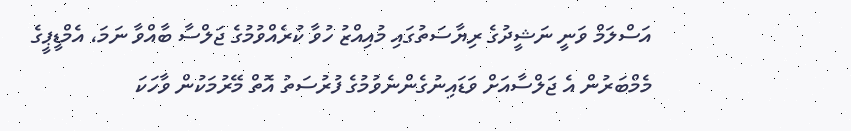އަސްލަމް ވަނީ ނަޝީދުގެ ރިޔާސަތުގައި މުއިއްޒު ހުވާ ކުރެއްވުމުގެ ޖަލްސާ ބާއްވާ ނަމަ، އެމްޑީޕީގެ މެމްބަރުން އެ ޖަލްސާއަށް ވަޑައިނުގެންނެވުމުގެ ފުރުސަތު އޮތް މޭރުމަކުން ވާހަކަ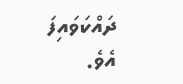ދައްކަވައިފަ އެވެ.